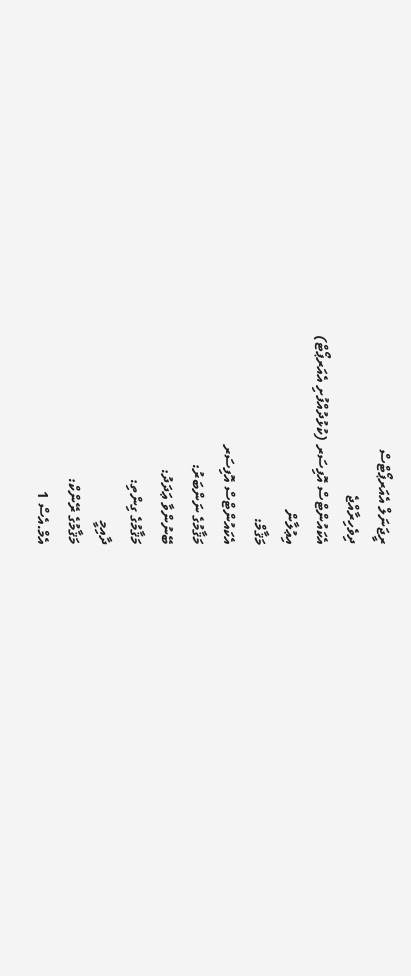ރީޖަނަލް އެއަރޕޯޓްސް
ދިވެހިރާއްޖެ
އެކައުންޓްސް އޮފިސަރ (ކުޅުދުއްފުށި އެއަރޕޯޓް)
އިޢުލާން
މަޤާމް:
އެކައުންޓްސް އޮފިސަރ
މަޤާމުގެ ނަންބަރު:
ބޭނުންވާ ޢަދަދު:
މަޤާމުގެ ގިންތި:
ދާއިމީ
މަޤާމުގެ ރޭންކް:
އެމް.އެސް 1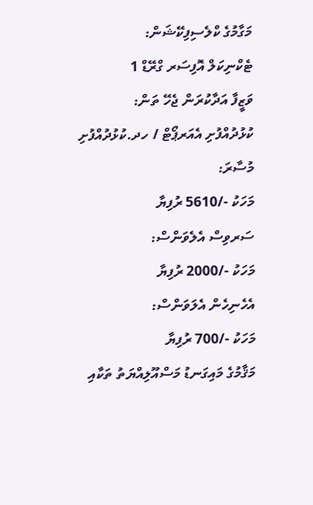މަގާމުގެ ކްލެސިފިކޭޝަން:
ޓެކްނިކަލް އޮފިސަރ ގްރޭޑް 1
ވަޒީފާ އަދާކުރަން ޖެހޭ ތަން:
ކުޅުދުއްފުށި އެއަރޕޯޓް / ހދ.ކުޅުދުއްފުށި
މުސާރަ:
މަހަކު -/5610 ރުފިޔާ
ސަރވިސް އެލެވަންސް:
މަހަކު -/2000 ރުފިޔާ
އެހެނިހެން އެލަވަންސް:
މަހަކު -/700 ރުފިޔާ
މަޤާމުގެ މައިގަނޑު މަސްއޫލިއްޔަތު ތަކާއި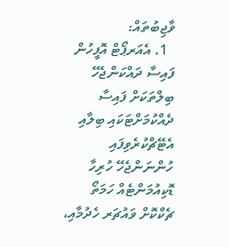ވާޖިބުތައް:
  1. އެއަރޕޯޓް އޮފީހުން ފައިސާ ދައްކަންޖެހޭ ބިލްތަކަށް ފައިސާ ދެއްކުމަށްޓަކައި ބިލާއި އެޓޭޗްކުރެވިފައި ހުންނަންޖެހޭ ހުރިހާ ޑޮކިއުމަންޓެއް ހަމަތޯ ޗެކްކޮށް ވައުޗަރ ހެދުމާއި،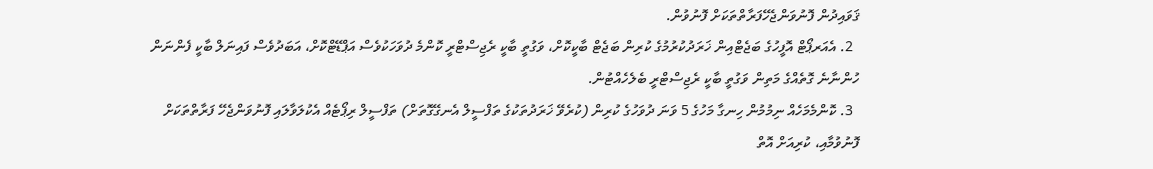ޤަވައިދުން ފޮނުވަންޖެހޭފަރާތްތަކަށް ފޮނުވުން.
  2. އެއަރޕޯޓް އޮފީހުގެ ބަޖެޓްއިން ޚަރަދުކުރުމުގެ ކުރިން ބަޖެޓް ބާކީކޮށް، ވަގުތީ ބާކީ ރެޖިސްޓްރީ ކޮންމެ ދުވަހަކުވެސް އަޕްޑޭޓްކޮށް، އަބަދުވެސް ފައިނަލް ބާކީ ފެންނަން ހުންނާނެ ގޮތެއްގެ މަތިން ވަގުތީ ބާކީ ރެޖިސްޓްރީ ބެލެހެއްޓުން.
  3. ކޮންމެމަހެއް ނިމުމުން ހިނގާ މަހުގެ 5 ވަނަ ދުވަހުގެ ކުރިން (ކުރެވޭ ޚަރަދުތަކުގެ ތަފްސީލް އެނގޭގޮތަށް) ތަފްސީލް ރިޕޯޓެއް އެކުލަވާލައި ފޮނުވަންޖެހޭ ފަރާތްތަކަށް ފޮނުވުމާއި، ކުރިއަށް އޮތް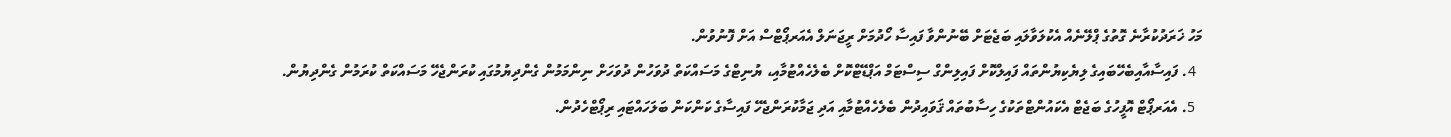މަހު ޚަރަދުކުރާނެ ގޮތުގެ ޕްލޭނެއް އެކުލަވާލައި ބަޖެޓަށް ބޭނުންވާ ފައިސާ ހޯދުމަށް ރީޖަނަލް އެއަރޕޯޓްސް އަށް ފޮނުވުން.
  4. ފައިސާއާއިބެހޭބައިގެ ލިޔެކިޔުންތައް ފައިލްކޮށް ފައިލިންގް ސިސްޓަމް އަޕްޑޭޓްކޮށް ބެލެހެއްޓުމާއި، ޔުނިޓްގެ މަސައްކަތް ދުވަހުން ދުވަހަށް ނިންމަމުން ގެންދިޔުމުގައި ކުރަންޖެހޭ މަސައްކަތް ކުރަމުން ގެންދިޔުން.
  5. އެއަރޕޯޓް އޮފީހުގެ ބަޖެޓް އެކައުންޓްތަކުގެ ހިސާބުތައް ޤަވައިދުން ބެލެހެއްޓުމާއި އަދި ޖަމާކުރަންޖެހޭ ފައިސާގެ ކަންކަން ބަލަހައްޓައި ރިޕޯޓްހެދުން.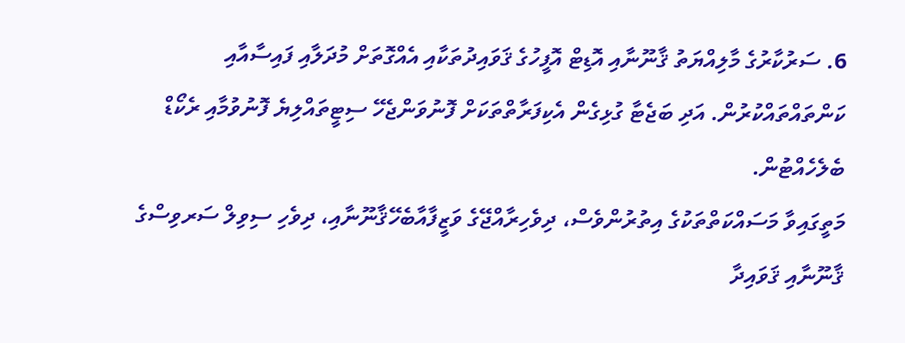6. ސަރުކާރުގެ މާލިއްޔަތު ޤާނޫނާއި އޮޑިޓް އޮފީހުގެ ޤަވައިދުތަކާއި އެއްގޮތަށް މުދަލާއި ފައިސާއާއި ކަންތައްތައްކުރުން. އަދި ބަޖެޓާ ގުޅިގެން އެކިފަރާތްތަކަށް ފޮނުވަންޖެހޭ ސިޓީތައްލިޔެ ފޮނުވުމާއި ރެކޯޑް ބެލެހެއްޓުން.
މަތީގައިވާ މަސައްކަތްތަކުގެ އިތުރުންވެސް، ދިވެހިރާއްޖޭގެ ވަޒީފާއާބެހޭޤާނޫނާއި، ދިވެހި ސިވިލް ސަރވިސްގެ ޤާނޫނާއި ޤަވައިދާ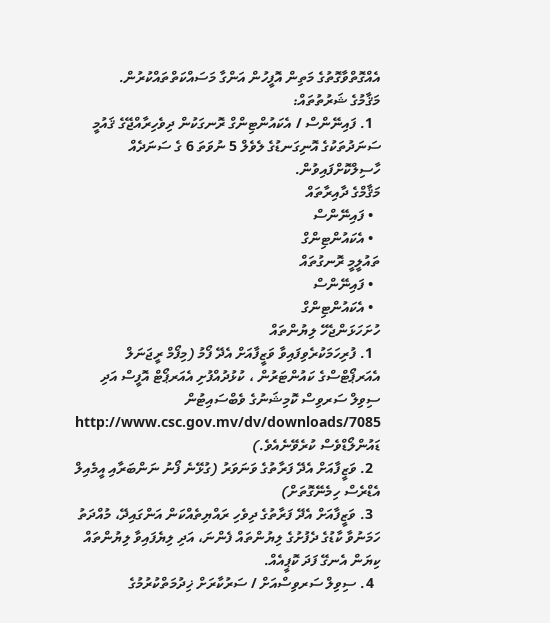އެއްގޮތްވާގޮތުގެ މަތިން އޮފީހުން އަންގާ މަސައްކަތްތައްކުރުން.
މަޤާމުގެ ޝަރުތުތައް:
  1. ފައިނޭންސް / އެކައުންޓިންގް ރޮނގަކުން ދިވެހިރާއްޖޭގެ ޤައުމީ ސަނަދުތަކުގެ އޮނިގަނޑުގެ ލެވެލް 5 ނުވަތަ 6 ގެ ސަނަދެއް ހާސިލްކޮށްފައިވުން.
މަޤާމްގެ ދާއިރާތައް
  • ފައިނޭންސް
  • އެކައުންޓިންގް
ތައުލީމީ ރޮނގުތައް
  • ފައިނޭންސް
  • އެކައުންޓިންގް
ހުށަހަޅަންޖެހޭ ލިޔުންތައް
  1. ފުރިހަމަކުރެވިފައިވާ ވަޒީފާއަށް އެދޭ ފޯމު (މިފޯމް ރީޖަނަލް އެއަރޕޯޓްސްގެ ކައުންޓަރުން ، ކުޅުދުއްފުށި އެއަރޕޯޓް އޮފީސް އަދި ސިވިލް ސަރވިސް ކޮމިޝަނުގެ ވެބްސައިޓުން http://www.csc.gov.mv/dv/downloads/7085 ޑައުންލޯޑްވެސް ކުރެވޭނެއެވެ.)
  2. ވަޒީފާއަށް އެދޭ ފަރާތުގެ ވަނަވަރު (ގުޅޭނެ ފޯނު ނަންބަރާއި އީމެއިލް އެޑްރެސް ހިމެނޭގޮތަށް)
  3. ވަޒީފާއަށް އެދޭ ފަރާތުގެ ދިވެހި ރައްޔިތެއްކަން އަންގައިދޭ، މުއްދަތު ހަމަނުވާ ކާޑުގެ ދެފުށުގެ ލިޔުންތައް ފެންނަ، އަދި ލިޔެފައިވާ ލިޔުންތައް ކިޔަން އެނގޭ ފަދަ ކޮޕީއެއް.
  4. ސިވިލް ސަރވިސްއަށް / ސަރުކާރަށް ޚިދުމަތްކުރުމުގެ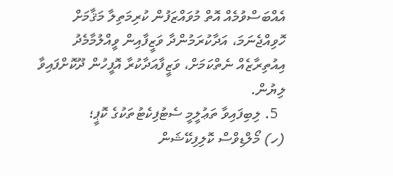އެއްބަސްވުމެއް އޮތް މުވައްޒަފުން ކުރިމަތިލާ މަޤާމަށް ހޮވިއްޖެނަމަ، އަދާކުރަމުންދާ ވަޒީފާއިން ވީއްލުމާމެދު އިއުތިރާޒެއް ނެތްކަމަށް، ވަޒީފާއަދާކުރާ އޮފީހުން ދޫކޮށްފައިވާ ލިޔުން.
  5. ލިބިފައިވާ ތަޢުލީމީ ސެޓުފިކެޓުތަކުގެ ކޮޕީ؛
(ހ) މޯލްޑިވްސް ކޮލިފިކޭޝަން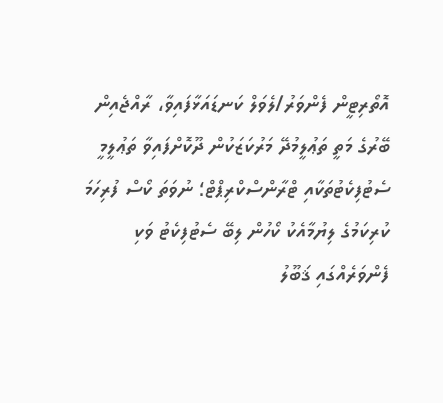އޮތޯރިޓީން ފެންވަރު/ލެވަލް ކަނޑައަޅާފައިވާ، ރާއްޖެއިން ބޭރުގެ މަތީ ތަޢުލީމުދޭ މަރުކަޒަކުން ދޫކޮށްފައިވާ ތަޢުލީމީ ސެޓުފިކެޓުތަކާއި ޓްރާންސްކްރިޕްޓް؛ ނުވަތަ ކޯސް ފުރިހަމަ ކުރިކަމުގެ ލިޔުމާއެކު ކޯހުން ލިބޭ ސެޓުފިކެޓު ވަކި ފެންވަރެއްގައި ޤަބޫލު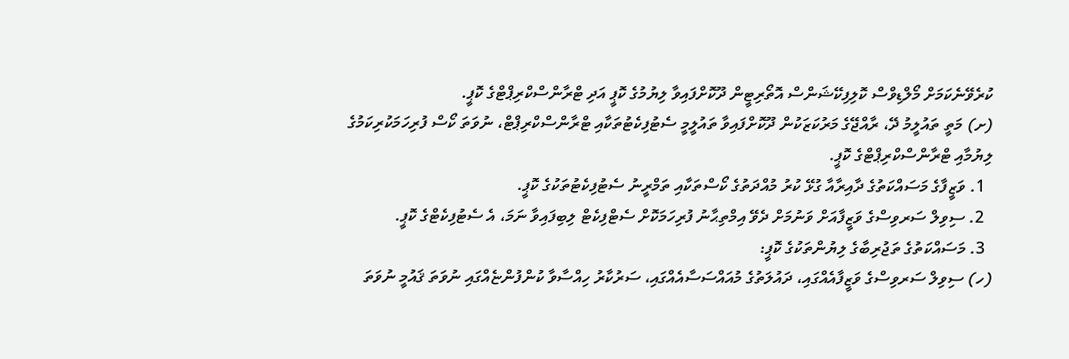ކުރެވޭނެކަމަށް މޯލްޑިވްސް ކޮލިފިކޭޝަންސް އޮތޯރިޓީން ދޫކޮށްފައިވާ ލިޔުމުގެ ކޮޕީ އަދި ޓްރާންސްކްރިޕްޓްގެ ކޮޕީ.
(ށ) މަތީ ތައުލީމު ދޭ، ރާއްޖޭގެ މަރުކަޒަކުން ދޫކޮށްފައިވާ ތައުލީމީ ސެޓުފިކެޓުތަކާއި ޓްރާންސްކްރިޕްޓް، ނުވަތަ ކޯސް ފުރިހަމަކުރިކަމުގެ ލިޔުމާއި ޓްރާންސްކްރިޕްޓްގެ ކޮޕީ.
  1. ވަޒީފާގެ މަސައްކަތުގެ ދާއިރާއާ ގުޅޭ ކުރު މުއްދަތުގެ ކޯސްތަކާއި ތަމްރީނު ސެޓުފިކެޓުތަކުގެ ކޮޕީ.
  2. ސިވިލް ސަރވިސްގެ ވަޒީފާއަށް ވަނުމަށް ދެވޭ އިމްތިޙާނު ފުރިހަމަކޮށް ސެޓްފިކެޓް ލިބިފައިވާ ނަމަ، އެ ސެޓުފިކެޓްގެ ކޮޕީ.
  3. މަސައްކަތުގެ ތަޖުރިބާގެ ލިޔުންތަކުގެ ކޮޕީ:
(ހ) ސިވިލް ސަރވިސްގެ ވަޒީފާއެއްގައި، ދައުލަތުގެ މުއައްސަސާއެއްގައި، ސަރުކާރު ހިއްސާވާ ކުންފުންޏެއްގައި ނުވަތަ ޤައުމީ ނުވަތަ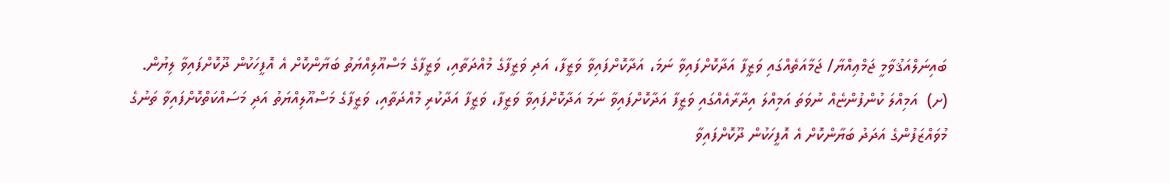ބައިނަލްއަޤުވާމީ ޖަމްޢިއްޔާ/ ޖަމާއަތެއްގައި ވަޒީފާ އަދާކޮށްފައިވާ ނަމަ، އަދާކޮށްފައިވާ ވަޒީފާ، އަދި ވަޒީފާގެ މުއްދަތާއި، ވަޒީފާގެ މަސްއޫލިއްޔަތު ބަޔާންކޮށް އެ އޮފީހަކުން ދޫކޮށްފައިވާ ލިޔުން.
(ށ)  އަމިއްލަ ކުންފުންޏެއް ނުވަތަ އަމިއްލަ އިދާރާއެއްގައި ވަޒީފާ އަދާކޮށްފައިވާ ނަމަ އަދާކޮށްފައިވާ ވަޒީފާ، ވަޒީފާ އަދާކުރި މުއްދަތާއި، ވަޒީފާގެ މަސްއޫލިއްޔަތު އަދި މަސައްކަތްކޮށްފައިވާ ތަނުގެ މުވައްޒަފުންގެ އަދަދު ބަޔާންކޮށް އެ އޮފީހަކުން ދޫކޮށްފައިވާ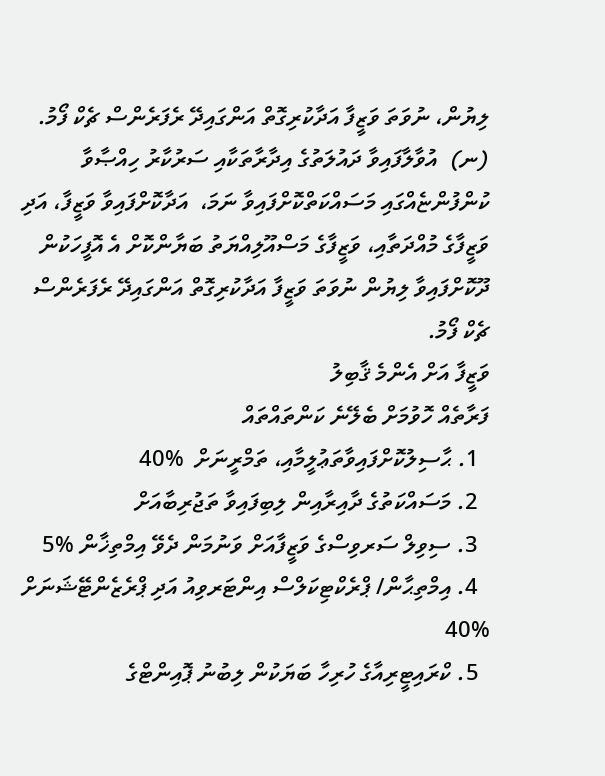ލިޔުން، ނުވަތަ ވަޒީފާ އަދާކުރިގޮތް އަންގައިދޭ ރެފަރެންސް ޗެކް ފޯމު.
(ނ)  އުވާލާފައިވާ ދައުލަތުގެ އިދާރާތަކާއި ސަރުކާރު ހިއްޞާވާ ކުންފުންޏެއްގައި މަސައްކަތްކޮށްފައިވާ ނަމަ،  އަދާކޮށްފައިވާ ވަޒީފާ، އަދި ވަޒީފާގެ މުއްދަތާއި، ވަޒީފާގެ މަސްއޫލިއްޔަތު ބަޔާންކޮށް އެ އޮފީހަކުން ދޫކޮށްފައިވާ ލިޔުން ނުވަތަ ވަޒީފާ އަދާކުރިގޮތް އަންގައިދޭ ރެފަރެންސް ޗެކް ފޯމު.
ވަޒީފާ އަށް އެންމެ ޤާބިލު
ފަރާތެއް ހޮވުމަށް ބެލޭނެ ކަންތައްތައް
  1. ޙާސިލުކޮށްފައިވާތަޢުލީމާއި، ތަމްރީނަށް  %40
  2. މަސައްކަތުގެ ދާއިރާއިން ލިބިފައިވާ ތަޖުރިބާއަށް
  3. ސިވިލް ސަރވިސްގެ ވަޒީފާއަށް ވަނުމަން ދެވޭ އިމްތިޚާން %5
  4. އިމްތިޙާން/ ޕްރެކްޓިކަލްސް އިންޓަރވިއު އަދި ޕްރެޒެންޓޭޝަނަށް %40
  5. ކްރައިޓީރިއާގެ ހުރިހާ ބަޔަކުން ލިބުނު ޕޮއިންޓްގެ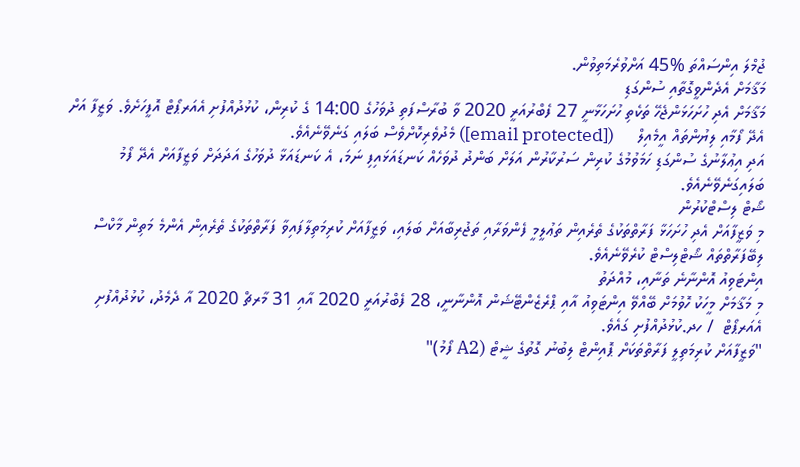ޖުމްލަ އިންސައްތަ %45 އަށްވުރެމަތިވުން.
މަޤާމަށް އެދެންވީގޮތާއި ސުންގަޑި
މަޤާމަށް އެދި ހުށަހަޅަންޖެހޭ ތަކެތި ހުށަހަޅާނީ 27 ފެބްރުއަރީ 2020 ވާ ބުރާސްފަތި ދުވަހުގެ 14:00 ގެ ކުރިން، ކުޅުދުއްފުށި އެއަރޕޯޓް އޮފީހަށެވެ. ވަޒީފާ އަށް އެދޭ ފޯމާއި ލިޔުންތައް އީމެއިލް     ([email protected]) މެދުވެރިކޮށްވެސް ބަލައި ގަނެވޭނެއެވެ.
އަދި އިޢުލާނުގެ ސުންގަޑި ހަމަވުމުގެ ކުރިން ސަރުކާރުން އަލަށް ބަންދު ދުވަހެއް ކަނޑައަޅައިފި ނަމަ، އެ ކަނޑައަޅާ ދުވަހުގެ އަދަދަށް ވަޒީފާއަށް އެދޭ ފޯމު ބަލައިގަނެވޭނެއެވެ.
ޝޯޓް ލިސްޓްކުރުން
މި ވަޒީފާއަށް އެދި ހުށަހަޅާ ފަރާތްތަކުގެ ތެރެއިން ތަޢުލީމީ ފެންވަރާއި ތަޖުރިބާއަށް ބަލައި، ވަޒީފާއަށް ކުރިމަތިލާފައިވާ ފަރާތްތަކުގެ ތެރެއިން އެންމެ މަތިން މާކްސް ލިބޭފަރާތްތައް ޝޯޓްލިސްޓް ކުރެވޭނެއެވެ.
އިންޓަވިއު އޮންނާނެ ތަނާއި، މުއްދަތު
މި މަޤާމަށް މީހަކު ހޮވުމަށް ބޭއްވޭ އިންޓަވިއު އާއި ޕްރެޒެންޓޭޝަން އޮންނާނީ، 28 ފެބްރުއަރީ 2020 އާއި 31 މާރޗް 2020 އާ ދެމެދު، ކުޅުދުއްފުށި އެއަރޕޯޓް  / ހދ.ކުޅުދުއްފުށި ގައެވެ.
"ވަޒީފާއަށް ކުރިމަތިލީ ފަރާތްތަކަށް ޕޮއިންޓް ލިބުނު ގޮތުގެ ޝީޓް (A2 ފޯމު)"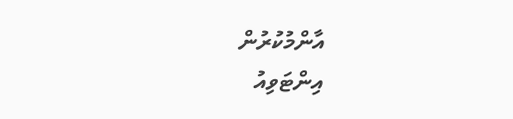އާންމުކުރުން
އިންޓަވިއު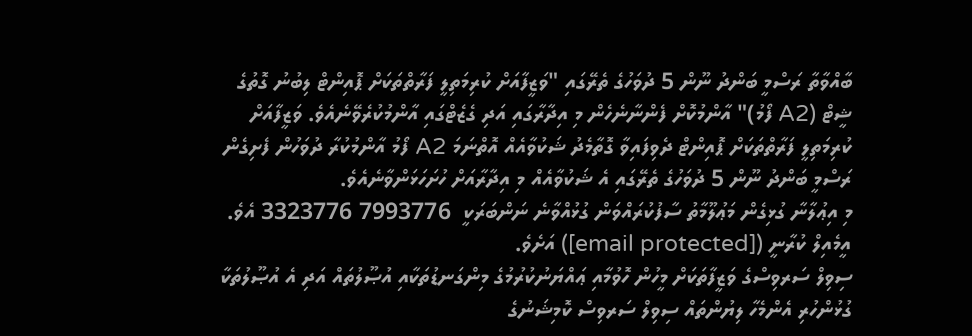ބާއްވާތާ ރަސްމީ ބަންދު ނޫން 5 ދުވަހުގެ ތެރޭގައި "ވަޒީފާއަށް ކުރިމަތިލީ ފަރާތްތަކަށް ޕޮއިންޓް ލިބުނު ގޮތުގެ ޝީޓް (A2 ފޯމު)" އާންމުކޮށް ފެންނާނެހެން މި އިދާރާގައި އަދި ގެޒެޓްގައި އާންމުކުރެވޭނެއެވެ. ވަޒީފާއަށް ކުރިމަތިލީ ފަރާތްތަކަށް ޕޮއިންޓް ދެވިފައިވާ ގޮތާމެދު ޝަކުވާއެއް އޮތްނަމަ A2 ފޯމު އާންމުކުރާ ދުވަހުން ފެށިގެން ރަސްމީ ބަންދު ނޫން 5 ދުވަހުގެ ތެރޭގައި އެ ޝަކުވާއެއް މި އިދާރާއަށް ހުށަހަޅަންވާނެއެވެ.
މި އިޢުލާނާ ގުޅިގެން މަޢުލޫމާތު ސާފުކުރައްވަން ގުޅުއްވާނެ ނަންބަރަކީ  7993776 3323776 އެވެ. އީމެއިލް ކުރާނީ ([email protected]) އަށެވެ.
ސިވިލް ސަރވިސްގެ ވަޒީފާތަކަށް މީހުން ހޮވުމާއި ޢައްޔަނުކުރުމުގެ މިންގަނޑުތަކާއި އުޞޫލުތައް އަދި އެ އުޞޫލުތަކާ ގުޅުންހުރި އެންމެހާ ލިޔުންތައް ސިވިލް ސަރވިސް ކޮމިޝަނުގެ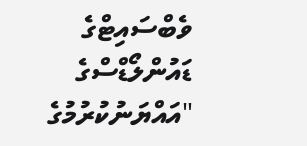ވެބްސައިޓްގެ ޑައުންލޯޑްސްގެ "އައްޔަނުކުރުމުގެ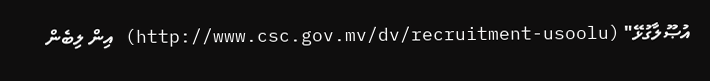އުޞޫލާގުޅޭ" (http://www.csc.gov.mv/dv/recruitment-usoolu) އިން ލިބެން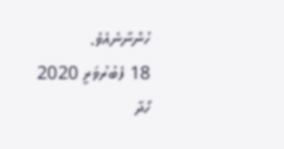ހުންނާނެއެވެ.
18 ފެބުރުވަރީ 2020
ހޯދާ